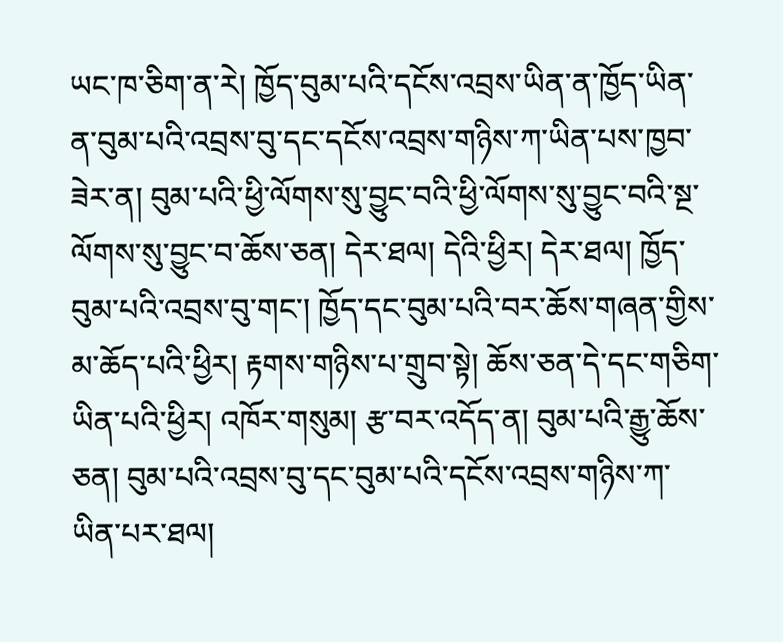ཡང་ཁ་ཅིག་ན་རེ། ཁྱོད་བུམ་པའི་དངོས་འབྲས་ཡིན་ན་ཁྱོད་ཡིན་ན་བུམ་པའི་འབྲས་བུ་དང་དངོས་འབྲས་གཉིས་ཀ་ཡིན་པས་ཁྱབ་ཟེར་ན། བུམ་པའི་ཕྱི་ལོགས་སུ་བྱུང་བའི་ཕྱི་ལོགས་སུ་བྱུང་བའི་སྔ་ལོགས་སུ་བྱུང་བ་ཆོས་ཅན། དེར་ཐལ། དེའི་ཕྱིར། དེར་ཐལ། ཁྱོད་བུམ་པའི་འབྲས་བུ་གང་། ཁྱོད་དང་བུམ་པའི་བར་ཆོས་གཞན་གྱིས་མ་ཆོད་པའི་ཕྱིར། རྟགས་གཉིས་པ་གྲུབ་སྟེ། ཆོས་ཅན་དེ་དང་གཅིག་ཡིན་པའི་ཕྱིར། འཁོར་གསུམ། རྩ་བར་འདོད་ན། བུམ་པའི་རྒྱུ་ཆོས་ཅན། བུམ་པའི་འབྲས་བུ་དང་བུམ་པའི་དངོས་འབྲས་གཉིས་ཀ་ཡིན་པར་ཐལ།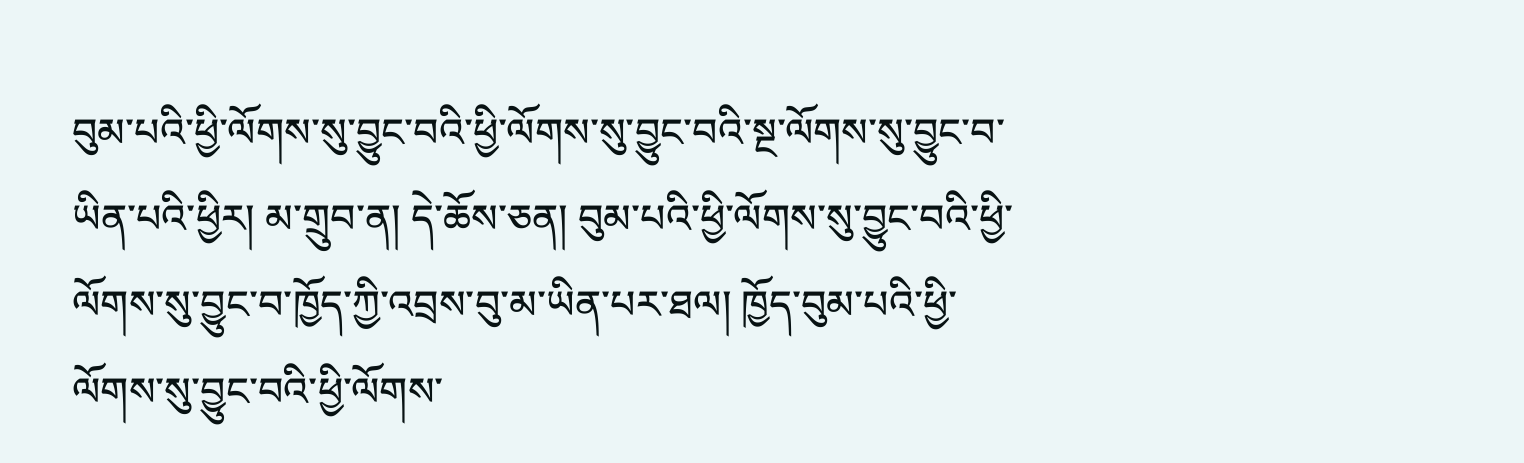བུམ་པའི་ཕྱི་ལོགས་སུ་བྱུང་བའི་ཕྱི་ལོགས་སུ་བྱུང་བའི་སྔ་ལོགས་སུ་བྱུང་བ་ཡིན་པའི་ཕྱིར། མ་གྲུབ་ན། དེ་ཆོས་ཅན། བུམ་པའི་ཕྱི་ལོགས་སུ་བྱུང་བའི་ཕྱི་ལོགས་སུ་བྱུང་བ་ཁྱོད་ཀྱི་འབྲས་བུ་མ་ཡིན་པར་ཐལ། ཁྱོད་བུམ་པའི་ཕྱི་ལོགས་སུ་བྱུང་བའི་ཕྱི་ལོགས་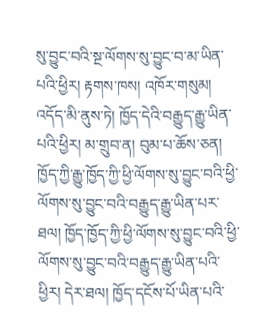སུ་བྱུང་བའི་སྔ་ལོགས་སུ་བྱུང་བ་མ་ཡིན་པའི་ཕྱིར། རྟགས་ཁས། འཁོར་གསུམ། འདོད་མི་ནུས་ཏེ། ཁྱོད་དེའི་བརྒྱུད་རྒྱུ་ཡིན་པའི་ཕྱིར། མ་གྲུབ་ན། བུམ་པ་ཆོས་ཅན། ཁྱོད་ཀྱི་རྒྱུ་ཁྱོད་ཀྱི་ཕྱི་ལོགས་སུ་བྱུང་བའི་ཕྱི་ལོགས་སུ་བྱུང་བའི་བརྒྱུད་རྒྱུ་ཡིན་པར་ཐལ། ཁྱོད་ཁྱོད་ཀྱི་ཕྱི་ལོགས་སུ་བྱུང་བའི་ཕྱི་ལོགས་སུ་བྱུང་བའི་བརྒྱུད་རྒྱུ་ཡིན་པའི་ཕྱིར། དེར་ཐལ། ཁྱོད་དངོས་པོ་ཡིན་པའི་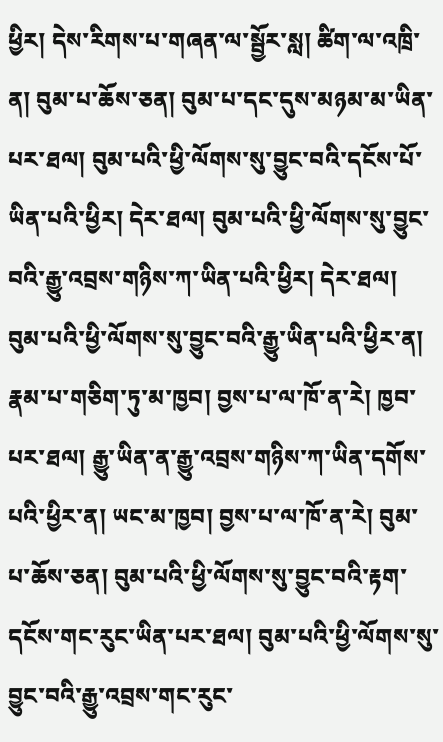ཕྱིར། དེས་རིགས་པ་གཞན་ལ་སྦྱོར་སླ། ཚིག་ལ་འཁྲི་ན། བུམ་པ་ཆོས་ཅན། བུམ་པ་དང་དུས་མཉམ་མ་ཡིན་པར་ཐལ། བུམ་པའི་ཕྱི་ལོགས་སུ་བྱུང་བའི་དངོས་པོ་ཡིན་པའི་ཕྱིར། དེར་ཐལ། བུམ་པའི་ཕྱི་ལོགས་སུ་བྱུང་བའི་རྒྱུ་འབྲས་གཉིས་ཀ་ཡིན་པའི་ཕྱིར། དེར་ཐལ། བུམ་པའི་ཕྱི་ལོགས་སུ་བྱུང་བའི་རྒྱུ་ཡིན་པའི་ཕྱིར་ན། རྣམ་པ་གཅིག་ཏུ་མ་ཁྱབ། བྱས་པ་ལ་ཁོ་ན་རེ། ཁྱབ་པར་ཐལ། རྒྱུ་ཡིན་ན་རྒྱུ་འབྲས་གཉིས་ཀ་ཡིན་དགོས་པའི་ཕྱིར་ན། ཡང་མ་ཁྱབ། བྱས་པ་ལ་ཁོ་ན་རེ། བུམ་པ་ཆོས་ཅན། བུམ་པའི་ཕྱི་ལོགས་སུ་བྱུང་བའི་རྟག་དངོས་གང་རུང་ཡིན་པར་ཐལ། བུམ་པའི་ཕྱི་ལོགས་སུ་བྱུང་བའི་རྒྱུ་འབྲས་གང་རུང་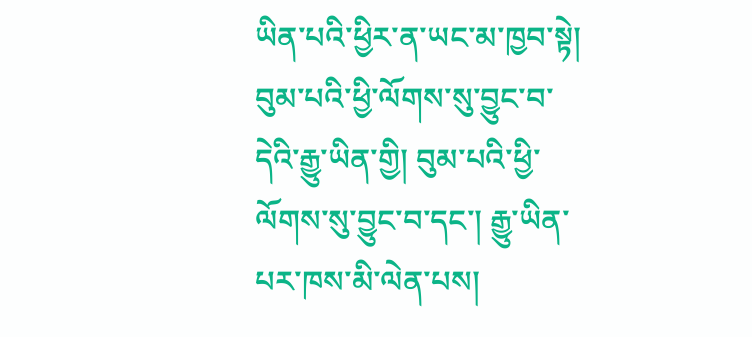ཡིན་པའི་ཕྱིར་ན་ཡང་མ་ཁྱབ་སྟེ། བུམ་པའི་ཕྱི་ལོགས་སུ་བྱུང་བ་དེའི་རྒྱུ་ཡིན་གྱི། བུམ་པའི་ཕྱི་ལོགས་སུ་བྱུང་བ་དང་། རྒྱུ་ཡིན་པར་ཁས་མི་ལེན་པས།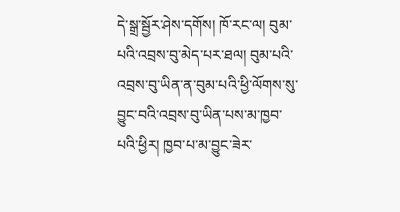དེ་སྒྲ་སྦྱོར་ཤེས་དགོས། ཁོ་རང་ལ། བུམ་པའི་འབྲས་བུ་མེད་པར་ཐལ། བུམ་པའི་འབྲས་བུ་ཡིན་ན་བུམ་པའི་ཕྱི་ལོགས་སུ་བྱུང་བའི་འབྲས་བུ་ཡིན་པས་མ་ཁྱབ་པའི་ཕྱིར། ཁྱབ་པ་མ་བྱུང་ཟེར་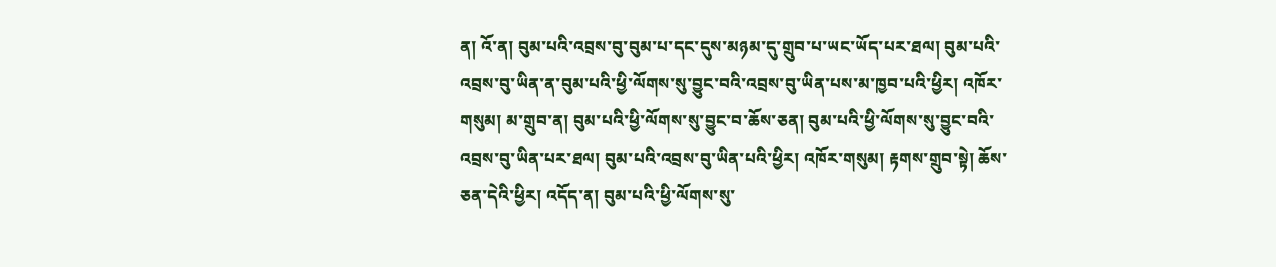ན། འོ་ན། བུམ་པའི་འབྲས་བུ་བུམ་པ་དང་དུས་མཉམ་དུ་གྲུབ་པ་ཡང་ཡོད་པར་ཐལ། བུམ་པའི་འབྲས་བུ་ཡིན་ན་བུམ་པའི་ཕྱི་ལོགས་སུ་བྱུང་བའི་འབྲས་བུ་ཡིན་པས་མ་ཁྱབ་པའི་ཕྱིར། འཁོར་གསུམ། མ་གྲུབ་ན། བུམ་པའི་ཕྱི་ལོགས་སུ་བྱུང་བ་ཆོས་ཅན། བུམ་པའི་ཕྱི་ལོགས་སུ་བྱུང་བའི་འབྲས་བུ་ཡིན་པར་ཐལ། བུམ་པའི་འབྲས་བུ་ཡིན་པའི་ཕྱིར། འཁོར་གསུམ། རྟགས་གྲུབ་སྟེ། ཆོས་ཅན་དེའི་ཕྱིར། འདོད་ན། བུམ་པའི་ཕྱི་ལོགས་སུ་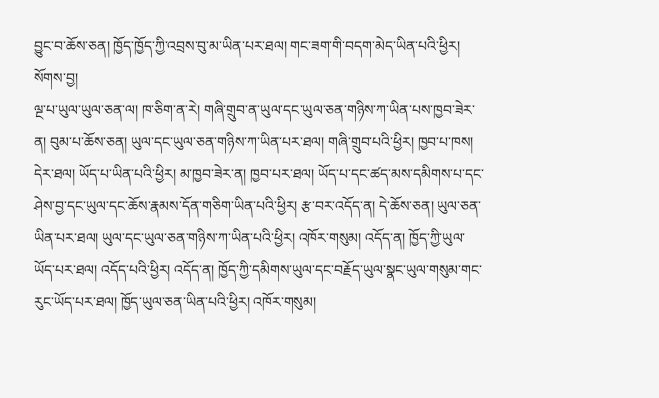བྱུང་བ་ཆོས་ཅན། ཁྱོད་ཁྱོད་ཀྱི་འབྲས་བུ་མ་ཡིན་པར་ཐལ། གང་ཟག་གི་བདག་མེད་ཡིན་པའི་ཕྱིར། སོགས་བྱ།
ལྔ་པ་ཡུལ་ཡུལ་ཅན་ལ། ཁ་ཅིག་ན་རེ། གཞི་གྲུབ་ན་ཡུལ་དང་ཡུལ་ཅན་གཉིས་ཀ་ཡིན་པས་ཁྱབ་ཟེར་ན། བུམ་པ་ཆོས་ཅན། ཡུལ་དང་ཡུལ་ཅན་གཉིས་ཀ་ཡིན་པར་ཐལ། གཞི་གྲུབ་པའི་ཕྱིར། ཁྱབ་པ་ཁས། དེར་ཐལ། ཡོད་པ་ཡིན་པའི་ཕྱིར། མ་ཁྱབ་ཟེར་ན། ཁྱབ་པར་ཐལ། ཡོད་པ་དང་ཚད་མས་དམིགས་པ་དང་ཤེས་བྱ་དང་ཡུལ་དང་ཆོས་རྣམས་དོན་གཅིག་ཡིན་པའི་ཕྱིར། རྩ་བར་འདོད་ན། དེ་ཆོས་ཅན། ཡུལ་ཅན་ཡིན་པར་ཐལ། ཡུལ་དང་ཡུལ་ཅན་གཉིས་ཀ་ཡིན་པའི་ཕྱིར། འཁོར་གསུམ། འདོད་ན། ཁྱོད་ཀྱི་ཡུལ་ཡོད་པར་ཐལ། འདོད་པའི་ཕྱིར། འདོད་ན། ཁྱོད་ཀྱི་དམིགས་ཡུལ་དང་བརྗོད་ཡུལ་སྣང་ཡུལ་གསུམ་གང་རུང་ཡོད་པར་ཐལ། ཁྱོད་ཡུལ་ཅན་ཡིན་པའི་ཕྱིར། འཁོར་གསུམ།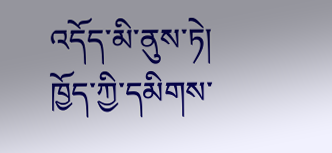འདོད་མི་ནུས་ཏེ། ཁྱོད་ཀྱི་དམིགས་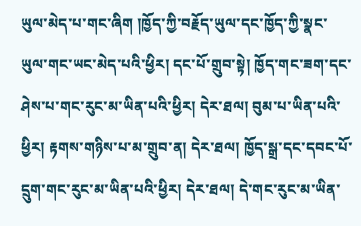ཡུལ་མེད་པ་གང་ཞིག །ཁྱོད་ཀྱི་བརྗོད་ཡུལ་དང་ཁྱོད་ཀྱི་སྣང་ཡུལ་གང་ཡང་མེད་པའི་ཕྱིར། དང་པོ་གྲུབ་སྟེ། ཁྱོད་གང་ཟག་དང་ཤེས་པ་གང་རུང་མ་ཡིན་པའི་ཕྱིར། དེར་ཐལ། བུམ་པ་ཡིན་པའི་ཕྱིར། རྟགས་གཉིས་པ་མ་གྲུབ་ན། དེར་ཐལ། ཁྱོད་སྒྲ་དང་དབང་པོ་དྲུག་གང་རུང་མ་ཡིན་པའི་ཕྱིར། དེར་ཐལ། དེ་གང་རུང་མ་ཡིན་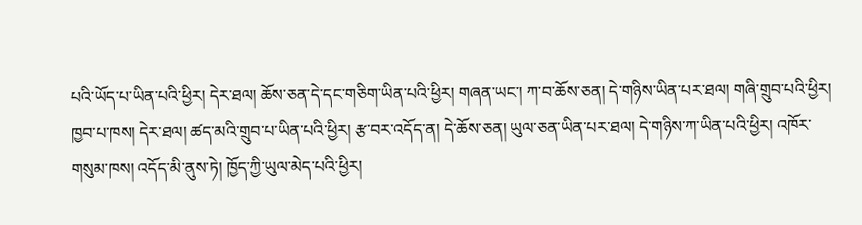པའི་ཡོད་པ་ཡིན་པའི་ཕྱིར། དེར་ཐལ། ཆོས་ཅན་དེ་དང་གཅིག་ཡིན་པའི་ཕྱིར། གཞན་ཡང་། ཀ་བ་ཆོས་ཅན། དེ་གཉིས་ཡིན་པར་ཐལ། གཞི་གྲུབ་པའི་ཕྱིར། ཁྱབ་པ་ཁས། དེར་ཐལ། ཚད་མའི་གྲུབ་པ་ཡིན་པའི་ཕྱིར། རྩ་བར་འདོད་ན། དེ་ཆོས་ཅན། ཡུལ་ཅན་ཡིན་པར་ཐལ། དེ་གཉིས་ཀ་ཡིན་པའི་ཕྱིར། འཁོར་གསུམ་ཁས། འདོད་མི་ནུས་ཏེ། ཁྱོད་ཀྱི་ཡུལ་མེད་པའི་ཕྱིར།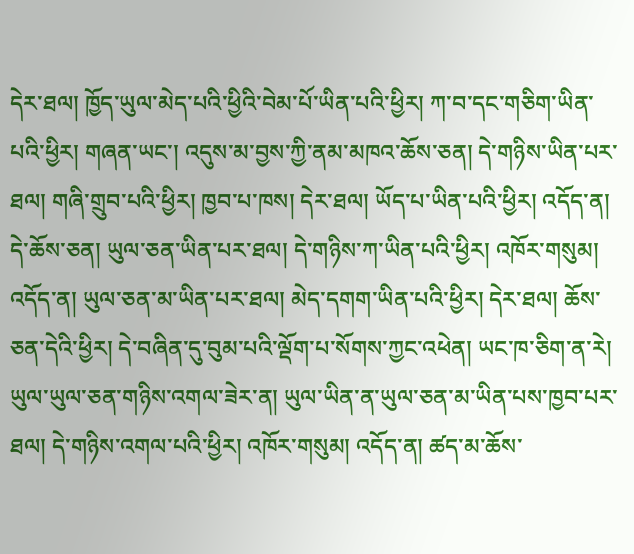དེར་ཐལ། ཁྱོད་ཡུལ་མེད་པའི་ཕྱིའི་བེམ་པོ་ཡིན་པའི་ཕྱིར། ཀ་བ་དང་གཅིག་ཡིན་པའི་ཕྱིར། གཞན་ཡང་། འདུས་མ་བྱས་ཀྱི་ནམ་མཁའ་ཆོས་ཅན། དེ་གཉིས་ཡིན་པར་ཐལ། གཞི་གྲུབ་པའི་ཕྱིར། ཁྱབ་པ་ཁས། དེར་ཐལ། ཡོད་པ་ཡིན་པའི་ཕྱིར། འདོད་ན། དེ་ཆོས་ཅན། ཡུལ་ཅན་ཡིན་པར་ཐལ། དེ་གཉིས་ཀ་ཡིན་པའི་ཕྱིར། འཁོར་གསུམ། འདོད་ན། ཡུལ་ཅན་མ་ཡིན་པར་ཐལ། མེད་དགག་ཡིན་པའི་ཕྱིར། དེར་ཐལ། ཆོས་ཅན་དེའི་ཕྱིར། དེ་བཞིན་དུ་བུམ་པའི་ལྡོག་པ་སོགས་ཀྱང་འཕེན། ཡང་ཁ་ཅིག་ན་རེ། ཡུལ་ཡུལ་ཅན་གཉིས་འགལ་ཟེར་ན། ཡུལ་ཡིན་ན་ཡུལ་ཅན་མ་ཡིན་པས་ཁྱབ་པར་ཐལ། དེ་གཉིས་འགལ་པའི་ཕྱིར། འཁོར་གསུམ། འདོད་ན། ཚད་མ་ཆོས་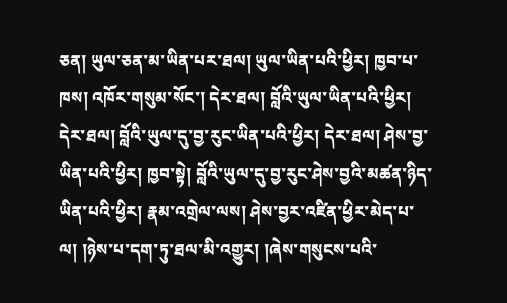ཅན། ཡུལ་ཅན་མ་ཡིན་པར་ཐལ། ཡུལ་ཡིན་པའི་ཕྱིར། ཁྱབ་པ་ཁས། འཁོར་གསུམ་སོང་། དེར་ཐལ། བློའི་ཡུལ་ཡིན་པའི་ཕྱིར། དེར་ཐལ། བློའི་ཡུལ་དུ་བྱ་རུང་ཡིན་པའི་ཕྱིར། དེར་ཐལ། ཤེས་བྱ་ཡིན་པའི་ཕྱིར། ཁྱབ་སྟེ། བློའི་ཡུལ་དུ་བྱ་རུང་ཤེས་བྱའི་མཚན་ཉིད་ཡིན་པའི་ཕྱིར། རྣམ་འགྲེལ་ལས། ཤེས་བྱར་འཛིན་ཕྱིར་མེད་པ་ལ། །ཉེས་པ་དག་ཏུ་ཐལ་མི་འགྱུར། །ཞེས་གསུངས་པའི་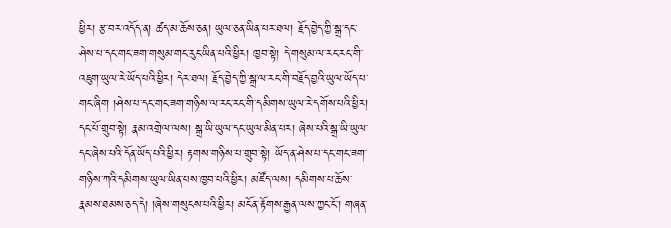ཕྱིར། རྩ་བར་འདོད་ན། ཚད་མ་ཆོས་ཅན། ཡུལ་ཅན་ཡིན་པར་ཐལ། རྗོད་བྱེད་ཀྱི་སྒྲ་དང་ཤེས་པ་དང་གང་ཟག་གསུམ་གང་རུང་ཡིན་པའི་ཕྱིར། ཁྱབ་སྟེ། དེ་གསུམ་ལ་རང་རང་གི་འཇུག་ཡུལ་རེ་ཡོད་པའི་ཕྱིར། དེར་ཐལ། རྗོད་བྱེད་ཀྱི་སྒྲ་ལ་རང་གི་བརྗོད་བྱའི་ཡུལ་ཡོད་པ་གང་ཞིག །ཤེས་པ་དང་གང་ཟག་གཉིས་ལ་རང་རང་གི་དམིགས་ཡུལ་རེ་དགོས་པའི་ཕྱིར། དང་པོ་གྲུབ་སྟེ། རྣམ་འགྲེལ་ལས། སྒྲ་ཡི་ཡུལ་དང་ཡུལ་མིན་པར། ཞེས་པའི་སྒྲ་ཡི་ཡུལ་དང་ཞེས་པའི་དོན་ཡོད་པའི་ཕྱིར། རྟགས་གཉིས་པ་གྲུབ་སྟེ། ཡོད་ན་ཤེས་པ་དང་གང་ཟག་གཉིས་ཀའི་དམིགས་ཡུལ་ཡིན་པས་ཁྱབ་པའི་ཕྱིར། མཛོད་ལས། དམིགས་པ་ཆོས་རྣམས་ཐམས་ཅད་དེ། །ཞེས་གསུངས་པའི་ཕྱིར། མངོན་རྟོགས་རྒྱན་ལས་ཀྱང་ངོ་། གཞན་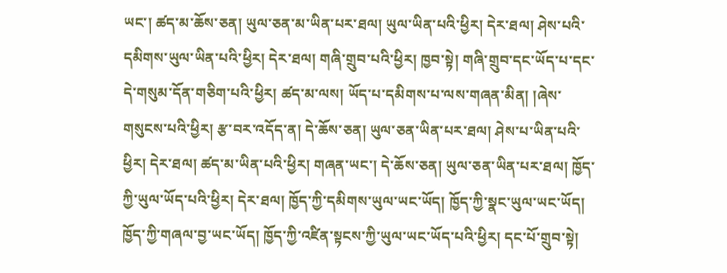ཡང་། ཚད་མ་ཆོས་ཅན། ཡུལ་ཅན་མ་ཡིན་པར་ཐལ། ཡུལ་ཡིན་པའི་ཕྱིར། དེར་ཐལ། ཤེས་པའི་དམིགས་ཡུལ་ཡིན་པའི་ཕྱིར། དེར་ཐལ། གཞི་གྲུབ་པའི་ཕྱིར། ཁྱབ་སྟེ། གཞི་གྲུབ་དང་ཡོད་པ་དང་དེ་གསུམ་དོན་གཅིག་པའི་ཕྱིར། ཚད་མ་ལས། ཡོད་པ་དམིགས་པ་ལས་གཞན་མིན། །ཞེས་གསུངས་པའི་ཕྱིར། རྩ་བར་འདོད་ན། དེ་ཆོས་ཅན། ཡུལ་ཅན་ཡིན་པར་ཐལ། ཤེས་པ་ཡིན་པའི་ཕྱིར། དེར་ཐལ། ཚད་མ་ཡིན་པའི་ཕྱིར། གཞན་ཡང་། དེ་ཆོས་ཅན། ཡུལ་ཅན་ཡིན་པར་ཐལ། ཁྱོད་ཀྱི་ཡུལ་ཡོད་པའི་ཕྱིར། དེར་ཐལ། ཁྱོད་ཀྱི་དམིགས་ཡུལ་ཡང་ཡོད། ཁྱོད་ཀྱི་སྣང་ཡུལ་ཡང་ཡོད། ཁྱོད་ཀྱི་གཞལ་བྱ་ཡང་ཡོད། ཁྱོད་ཀྱི་འཛིན་སྟངས་ཀྱི་ཡུལ་ཡང་ཡོད་པའི་ཕྱིར། དང་པོ་གྲུབ་སྟེ།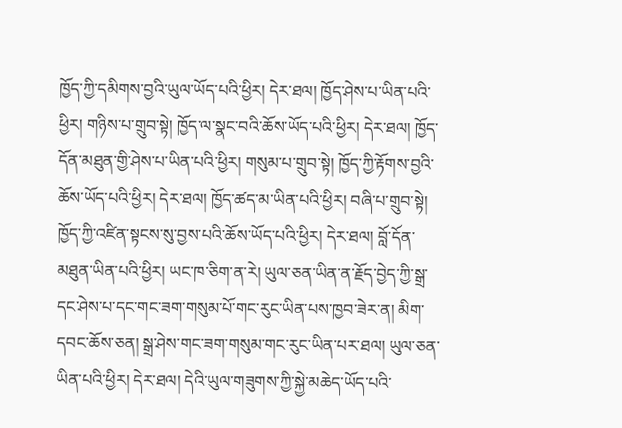ཁྱོད་ཀྱི་དམིགས་བྱའི་ཡུལ་ཡོད་པའི་ཕྱིར། དེར་ཐལ། ཁྱོད་ཤེས་པ་ཡིན་པའི་ཕྱིར། གཉིས་པ་གྲུབ་སྟེ། ཁྱོད་ལ་སྣང་བའི་ཆོས་ཡོད་པའི་ཕྱིར། དེར་ཐལ། ཁྱོད་དོན་མཐུན་གྱི་ཤེས་པ་ཡིན་པའི་ཕྱིར། གསུམ་པ་གྲུབ་སྟེ། ཁྱོད་ཀྱི་རྟོགས་བྱའི་ཆོས་ཡོད་པའི་ཕྱིར། དེར་ཐལ། ཁྱོད་ཚད་མ་ཡིན་པའི་ཕྱིར། བཞི་པ་གྲུབ་སྟེ། ཁྱོད་ཀྱི་འཛིན་སྟངས་སུ་བྱས་པའི་ཆོས་ཡོད་པའི་ཕྱིར། དེར་ཐལ། བློ་དོན་མཐུན་ཡིན་པའི་ཕྱིར། ཡང་ཁ་ཅིག་ན་རེ། ཡུལ་ཅན་ཡིན་ན་རྗོད་བྱེད་ཀྱི་སྒྲ་དང་ཤེས་པ་དང་གང་ཟག་གསུམ་པོ་གང་རུང་ཡིན་པས་ཁྱབ་ཟེར་ན། མིག་དབང་ཆོས་ཅན། སྒྲ་ཤེས་གང་ཟག་གསུམ་གང་རུང་ཡིན་པར་ཐལ། ཡུལ་ཅན་ཡིན་པའི་ཕྱིར། དེར་ཐལ། དེའི་ཡུལ་གཟུགས་ཀྱི་སྐྱེ་མཆེད་ཡོད་པའི་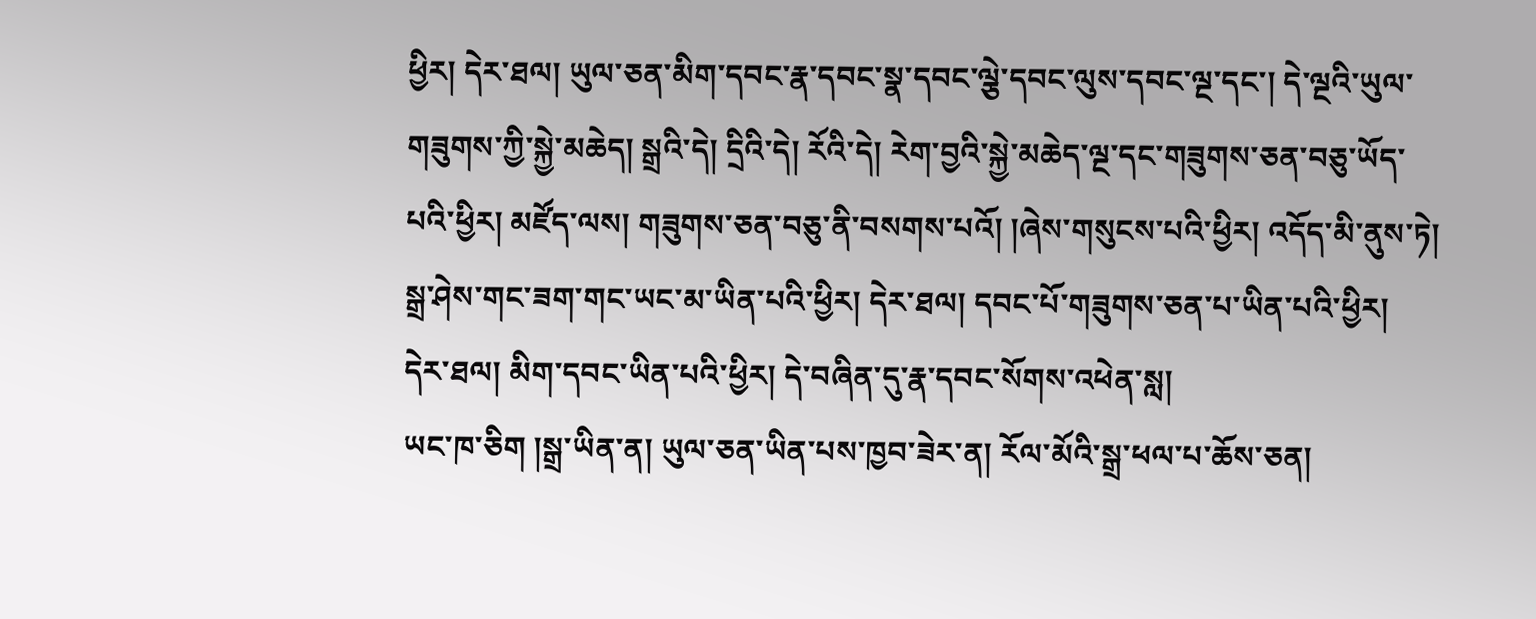ཕྱིར། དེར་ཐལ། ཡུལ་ཅན་མིག་དབང་རྣ་དབང་སྣ་དབང་ལྕེ་དབང་ལུས་དབང་ལྔ་དང་། དེ་ལྔའི་ཡུལ་གཟུགས་ཀྱི་སྐྱེ་མཆེད། སྒྲའི་དེ། དྲིའི་དེ། རོའི་དེ། རེག་བྱའི་སྐྱེ་མཆེད་ལྔ་དང་གཟུགས་ཅན་བཅུ་ཡོད་པའི་ཕྱིར། མཛོད་ལས། གཟུགས་ཅན་བཅུ་ནི་བསགས་པའོ། །ཞེས་གསུངས་པའི་ཕྱིར། འདོད་མི་ནུས་ཏེ། སྒྲ་ཤེས་གང་ཟག་གང་ཡང་མ་ཡིན་པའི་ཕྱིར། དེར་ཐལ། དབང་པོ་གཟུགས་ཅན་པ་ཡིན་པའི་ཕྱིར། དེར་ཐལ། མིག་དབང་ཡིན་པའི་ཕྱིར། དེ་བཞིན་དུ་རྣ་དབང་སོགས་འཕེན་སླ།
ཡང་ཁ་ཅིག །སྒྲ་ཡིན་ན། ཡུལ་ཅན་ཡིན་པས་ཁྱབ་ཟེར་ན། རོལ་མོའི་སྒྲ་ཕལ་པ་ཆོས་ཅན།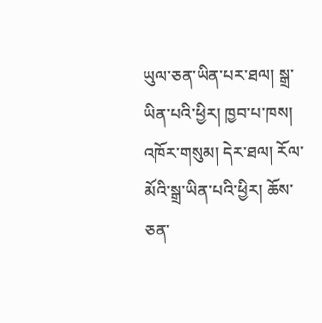ཡུལ་ཅན་ཡིན་པར་ཐལ། སྒྲ་ཡིན་པའི་ཕྱིར། ཁྱབ་པ་ཁས། འཁོར་གསུམ། དེར་ཐལ། རོལ་མོའི་སྒྲ་ཡིན་པའི་ཕྱིར། ཆོས་ཅན་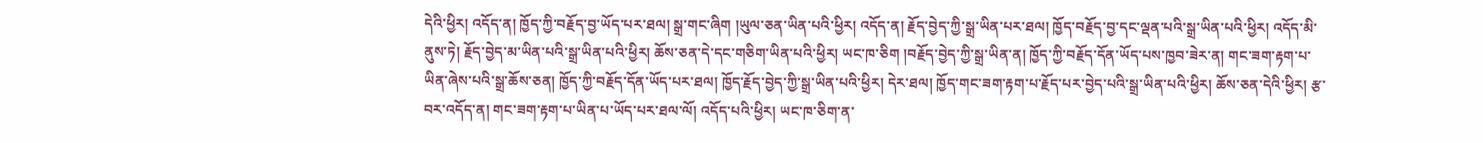དེའི་ཕྱིར། འདོད་ན། ཁྱོད་ཀྱི་བརྗོད་བྱ་ཡོད་པར་ཐལ། སྒྲ་གང་ཞིག །ཡུལ་ཅན་ཡིན་པའི་ཕྱིར། འདོད་ན། རྗོད་བྱེད་ཀྱི་སྒྲ་ཡིན་པར་ཐལ། ཁྱོད་བརྗོད་བྱ་དང་ལྡན་པའི་སྒྲ་ཡིན་པའི་ཕྱིར། འདོད་མི་ནུས་ཏེ། རྗོད་བྱེད་མ་ཡིན་པའི་སྒྲ་ཡིན་པའི་ཕྱིར། ཆོས་ཅན་དེ་དང་གཅིག་ཡིན་པའི་ཕྱིར། ཡང་ཁ་ཅིག །བརྗོད་བྱེད་ཀྱི་སྒྲ་ཡིན་ན། ཁྱོད་ཀྱི་བརྗོད་དོན་ཡོད་པས་ཁྱབ་ཟེར་ན། གང་ཟག་རྟག་པ་ཡིན་ཞེས་པའི་སྒྲ་ཆོས་ཅན། ཁྱོད་ཀྱི་བརྗོད་དོན་ཡོད་པར་ཐལ། ཁྱོད་རྗོད་བྱེད་ཀྱི་སྒྲ་ཡིན་པའི་ཕྱིར། དེར་ཐལ། ཁྱོད་གང་ཟག་རྟག་པ་རྗོད་པར་བྱེད་པའི་སྒྲ་ཡིན་པའི་ཕྱིར། ཆོས་ཅན་དེའི་ཕྱིར། རྩ་བར་འདོད་ན། གང་ཟག་རྟག་པ་ཡིན་པ་ཡོད་པར་ཐལ་ལོ། འདོད་པའི་ཕྱིར། ཡང་ཁ་ཅིག་ན་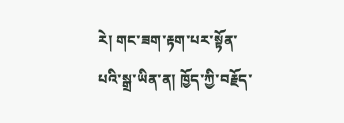རེ། གང་ཟག་རྟག་པར་སྟོན་པའི་སྒྲ་ཡིན་ན། ཁྱོད་ཀྱི་བརྗོད་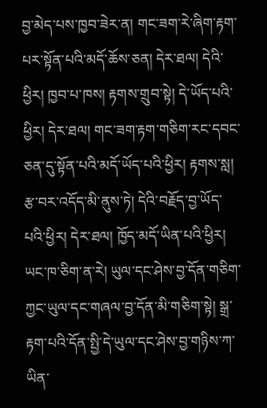བྱ་མེད་པས་ཁྱབ་ཟེར་ན། གང་ཟག་རེ་ཞིག་རྟག་པར་སྟོན་པའི་མདོ་ཆོས་ཅན། དེར་ཐལ། དེའི་ཕྱིར། ཁྱབ་པ་ཁས། རྟགས་གྲུབ་སྟེ། དེ་ཡོད་པའི་ཕྱིར། དེར་ཐལ། གང་ཟག་རྟག་གཅིག་རང་དབང་ཅན་དུ་སྟོན་པའི་མདོ་ཡོད་པའི་ཕྱིར། རྟགས་སླ། རྩ་བར་འདོད་མི་ནུས་ཏེ། དེའི་བརྗོད་བྱ་ཡོད་པའི་ཕྱིར། དེར་ཐལ། ཁྱོད་མདོ་ཡིན་པའི་ཕྱིར། ཡང་ཁ་ཅིག་ན་རེ། ཡུལ་དང་ཤེས་བྱ་དོན་གཅིག་ཀྱང་ཡུལ་དང་གཞལ་བྱ་དོན་མི་གཅིག་སྟེ། སྒྲ་རྟག་པའི་དོན་སྤྱི་དེ་ཡུལ་དང་ཤེས་བྱ་གཉིས་ཀ་ཡིན་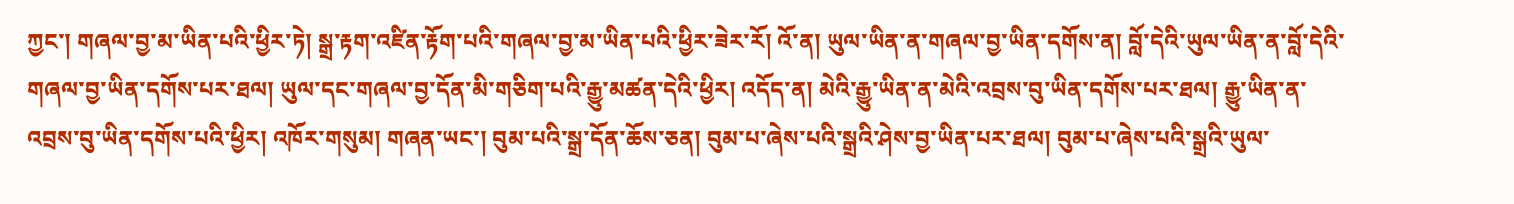ཀྱང་། གཞལ་བྱ་མ་ཡིན་པའི་ཕྱིར་ཏེ། སྒྲ་རྟག་འཛིན་རྟོག་པའི་གཞལ་བྱ་མ་ཡིན་པའི་ཕྱིར་ཟེར་རོ། འོ་ན། ཡུལ་ཡིན་ན་གཞལ་བྱ་ཡིན་དགོས་ན། བློ་དེའི་ཡུལ་ཡིན་ན་བློ་དེའི་གཞལ་བྱ་ཡིན་དགོས་པར་ཐལ། ཡུལ་དང་གཞལ་བྱ་དོན་མི་གཅིག་པའི་རྒྱུ་མཚན་དེའི་ཕྱིར། འདོད་ན། མེའི་རྒྱུ་ཡིན་ན་མེའི་འབྲས་བུ་ཡིན་དགོས་པར་ཐལ། རྒྱུ་ཡིན་ན་འབྲས་བུ་ཡིན་དགོས་པའི་ཕྱིར། འཁོར་གསུམ། གཞན་ཡང་། བུམ་པའི་སྒྲ་དོན་ཆོས་ཅན། བུམ་པ་ཞེས་པའི་སྒྲའི་ཤེས་བྱ་ཡིན་པར་ཐལ། བུམ་པ་ཞེས་པའི་སྒྲའི་ཡུལ་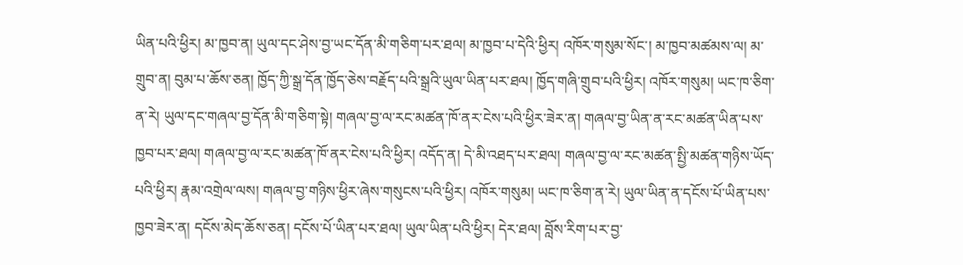ཡིན་པའི་ཕྱིར། མ་ཁྱབ་ན། ཡུལ་དང་ཤེས་བྱ་ཡང་དོན་མི་གཅིག་པར་ཐལ། མ་ཁྱབ་པ་དེའི་ཕྱིར། འཁོར་གསུམ་སོང་། མ་ཁྱབ་མཚམས་ལ། མ་གྲུབ་ན། བུམ་པ་ཆོས་ཅན། ཁྱོད་ཀྱི་སྒྲ་དོན་ཁྱོད་ཅེས་བརྗོད་པའི་སྒྲའི་ཡུལ་ཡིན་པར་ཐལ། ཁྱོད་གཞི་གྲུབ་པའི་ཕྱིར། འཁོར་གསུམ། ཡང་ཁ་ཅིག་ན་རེ། ཡུལ་དང་གཞལ་བྱ་དོན་མི་གཅིག་སྟེ། གཞལ་བྱ་ལ་རང་མཚན་ཁོ་ནར་ངེས་པའི་ཕྱིར་ཟེར་ན། གཞལ་བྱ་ཡིན་ན་རང་མཚན་ཡིན་པས་ཁྱབ་པར་ཐལ། གཞལ་བྱ་ལ་རང་མཚན་ཁོ་ནར་ངེས་པའི་ཕྱིར། འདོད་ན། དེ་མི་འཐད་པར་ཐལ། གཞལ་བྱ་ལ་རང་མཚན་སྤྱི་མཚན་གཉིས་ཡོད་པའི་ཕྱིར། རྣམ་འགྲེལ་ལས། གཞལ་བྱ་གཉིས་ཕྱིར་ཞེས་གསུངས་པའི་ཕྱིར། འཁོར་གསུམ། ཡང་ཁ་ཅིག་ན་རེ། ཡུལ་ཡིན་ན་དངོས་པོ་ཡིན་པས་ཁྱབ་ཟེར་ན། དངོས་མེད་ཆོས་ཅན། དངོས་པོ་ཡིན་པར་ཐལ། ཡུལ་ཡིན་པའི་ཕྱིར། དེར་ཐལ། བློས་རིག་པར་བྱ་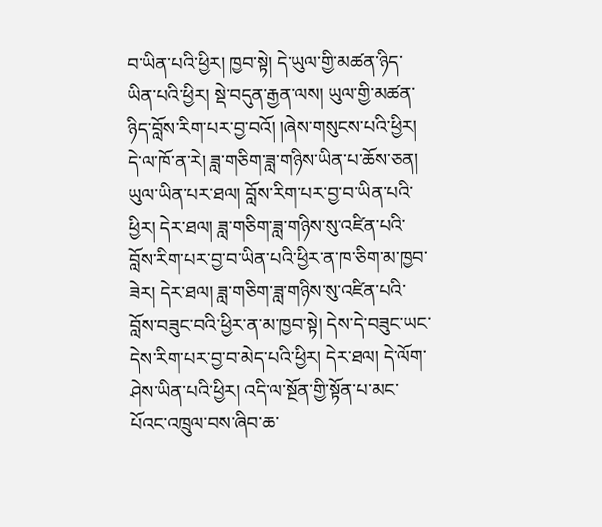བ་ཡིན་པའི་ཕྱིར། ཁྱབ་སྟེ། དེ་ཡུལ་གྱི་མཚན་ཉིད་ཡིན་པའི་ཕྱིར། སྡེ་བདུན་རྒྱན་ལས། ཡུལ་གྱི་མཚན་ཉིད་བློས་རིག་པར་བྱ་བའོ། །ཞེས་གསུངས་པའི་ཕྱིར།
དེ་ལ་ཁོ་ན་རེ། ཟླ་གཅིག་ཟླ་གཉིས་ཡིན་པ་ཆོས་ཅན། ཡུལ་ཡིན་པར་ཐལ། བློས་རིག་པར་བྱ་བ་ཡིན་པའི་ཕྱིར། དེར་ཐལ། ཟླ་གཅིག་ཟླ་གཉིས་སུ་འཛིན་པའི་བློས་རིག་པར་བྱ་བ་ཡིན་པའི་ཕྱིར་ན་ཁ་ཅིག་མ་ཁྱབ་ཟེར། དེར་ཐལ། ཟླ་གཅིག་ཟླ་གཉིས་སུ་འཛིན་པའི་བློས་བཟུང་བའི་ཕྱིར་ན་མ་ཁྱབ་སྟེ། དེས་དེ་བཟུང་ཡང་དེས་རིག་པར་བྱ་བ་མེད་པའི་ཕྱིར། དེར་ཐལ། དེ་ལོག་ཤེས་ཡིན་པའི་ཕྱིར། འདི་ལ་སྔོན་གྱི་སྟོན་པ་མང་པོའང་འཁྲུལ་བས་ཞིབ་ཆ་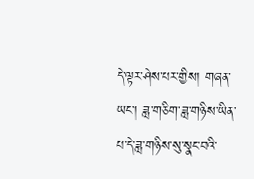དེ་ལྟར་ཤེས་པར་གྱིས། གཞན་ཡང་། ཟླ་གཅིག་ཟླ་གཉིས་ཡིན་པ་དེ་ཟླ་གཉིས་སུ་སྣང་བའི་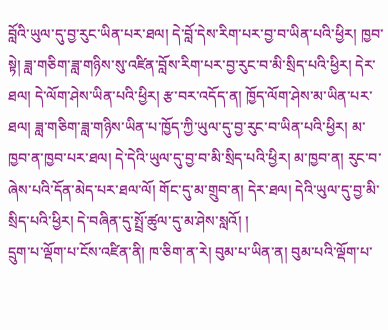བློའི་ཡུལ་དུ་བྱ་རུང་ཡིན་པར་ཐལ། དེ་བློ་དེས་རིག་པར་བྱ་བ་ཡིན་པའི་ཕྱིར། ཁྱབ་སྟེ། ཟླ་གཅིག་ཟླ་གཉིས་སུ་འཛིན་བློས་རིག་པར་བྱ་རུང་བ་མི་སྲིད་པའི་ཕྱིར། དེར་ཐལ། དེ་ལོག་ཤེས་ཡིན་པའི་ཕྱིར། རྩ་བར་འདོད་ན། ཁྱོད་ལོག་ཤེས་མ་ཡིན་པར་ཐལ། ཟླ་གཅིག་ཟླ་གཉིས་ཡིན་པ་ཁྱོད་ཀྱི་ཡུལ་དུ་བྱ་རུང་བ་ཡིན་པའི་ཕྱིར། མ་ཁྱབ་ན་ཁྱབ་པར་ཐལ། དེ་དེའི་ཡུལ་དུ་བྱ་བ་མི་སྲིད་པའི་ཕྱིར། མ་ཁྱབ་ན། རུང་བ་ཞེས་པའི་དོན་མེད་པར་ཐལ་ལོ། གོང་དུ་མ་གྲུབ་ན། དེར་ཐལ། དེའི་ཡུལ་དུ་བྱ་མི་སྲིད་པའི་ཕྱིར། དེ་བཞིན་དུ་སྤྲོ་ཚུལ་དུ་མ་ཤེས་སླའོ། །
དྲུག་པ་ལྡོག་པ་ངོས་འཛིན་ནི། ཁ་ཅིག་ན་རེ། བུམ་པ་ཡིན་ན། བུམ་པའི་ལྡོག་པ་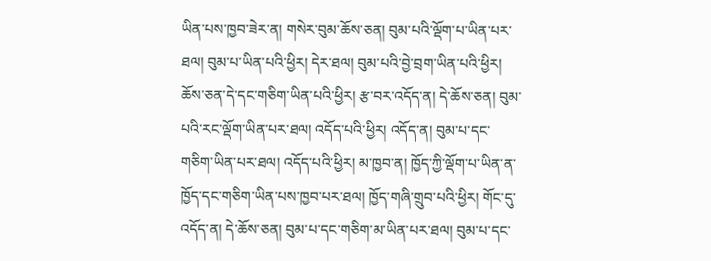ཡིན་པས་ཁྱབ་ཟེར་ན། གསེར་བུམ་ཆོས་ཅན། བུམ་པའི་ལྡོག་པ་ཡིན་པར་ཐལ། བུམ་པ་ཡིན་པའི་ཕྱིར། དེར་ཐལ། བུམ་པའི་བྱེ་བྲག་ཡིན་པའི་ཕྱིར། ཆོས་ཅན་དེ་དང་གཅིག་ཡིན་པའི་ཕྱིར། རྩ་བར་འདོད་ན། དེ་ཆོས་ཅན། བུམ་པའི་རང་ལྡོག་ཡིན་པར་ཐལ། འདོད་པའི་ཕྱིར། འདོད་ན། བུམ་པ་དང་གཅིག་ཡིན་པར་ཐལ། འདོད་པའི་ཕྱིར། མ་ཁྱབ་ན། ཁྱོད་ཀྱི་ལྡོག་པ་ཡིན་ན་ཁྱོད་དང་གཅིག་ཡིན་པས་ཁྱབ་པར་ཐལ། ཁྱོད་གཞི་གྲུབ་པའི་ཕྱིར། གོང་དུ་འདོད་ན། དེ་ཆོས་ཅན། བུམ་པ་དང་གཅིག་མ་ཡིན་པར་ཐལ། བུམ་པ་དང་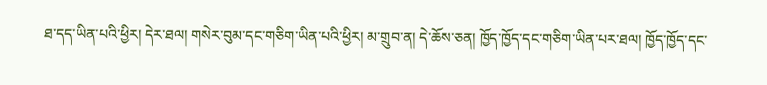ཐ་དད་ཡིན་པའི་ཕྱིར། དེར་ཐལ། གསེར་བུམ་དང་གཅིག་ཡིན་པའི་ཕྱིར། མ་གྲུབ་ན། དེ་ཆོས་ཅན། ཁྱོད་ཁྱོད་དང་གཅིག་ཡིན་པར་ཐལ། ཁྱོད་ཁྱོད་དང་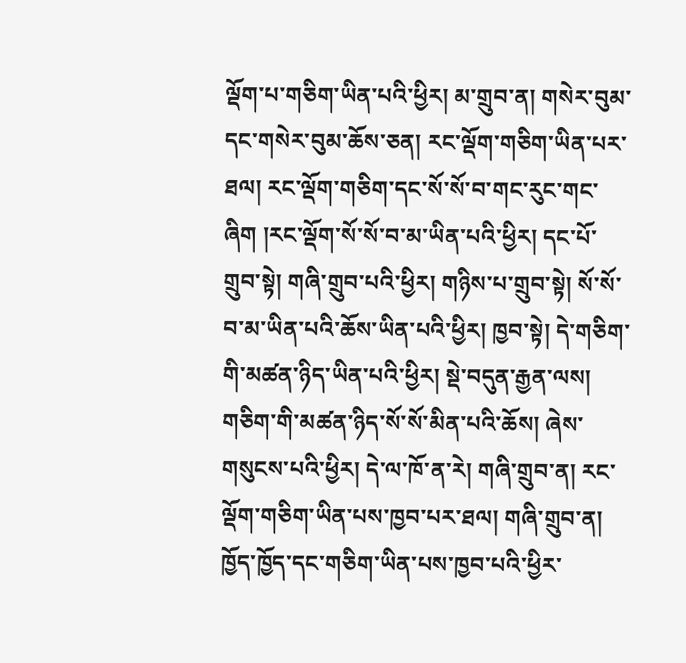ལྡོག་པ་གཅིག་ཡིན་པའི་ཕྱིར། མ་གྲུབ་ན། གསེར་བུམ་དང་གསེར་བུམ་ཆོས་ཅན། རང་ལྡོག་གཅིག་ཡིན་པར་ཐལ། རང་ལྡོག་གཅིག་དང་སོ་སོ་བ་གང་རུང་གང་ཞིག །རང་ལྡོག་སོ་སོ་བ་མ་ཡིན་པའི་ཕྱིར། དང་པོ་གྲུབ་སྟེ། གཞི་གྲུབ་པའི་ཕྱིར། གཉིས་པ་གྲུབ་སྟེ། སོ་སོ་བ་མ་ཡིན་པའི་ཆོས་ཡིན་པའི་ཕྱིར། ཁྱབ་སྟེ། དེ་གཅིག་གི་མཚན་ཉིད་ཡིན་པའི་ཕྱིར། སྡེ་བདུན་རྒྱན་ལས། གཅིག་གི་མཚན་ཉིད་སོ་སོ་མིན་པའི་ཆོས། ཞེས་གསུངས་པའི་ཕྱིར། དེ་ལ་ཁོ་ན་རེ། གཞི་གྲུབ་ན། རང་ལྡོག་གཅིག་ཡིན་པས་ཁྱབ་པར་ཐལ། གཞི་གྲུབ་ན། ཁྱོད་ཁྱོད་དང་གཅིག་ཡིན་པས་ཁྱབ་པའི་ཕྱིར་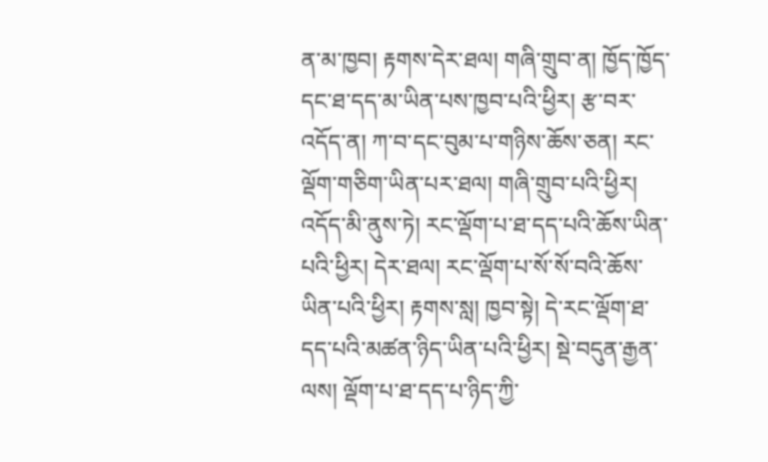ན་མ་ཁྱབ། རྟགས་དེར་ཐལ། གཞི་གྲུབ་ན། ཁྱོད་ཁྱོད་དང་ཐ་དད་མ་ཡིན་པས་ཁྱབ་པའི་ཕྱིར། རྩ་བར་འདོད་ན། ཀ་བ་དང་བུམ་པ་གཉིས་ཆོས་ཅན། རང་ལྡོག་གཅིག་ཡིན་པར་ཐལ། གཞི་གྲུབ་པའི་ཕྱིར། འདོད་མི་ནུས་ཏེ། རང་ལྡོག་པ་ཐ་དད་པའི་ཆོས་ཡིན་པའི་ཕྱིར། དེར་ཐལ། རང་ལྡོག་པ་སོ་སོ་བའི་ཆོས་ཡིན་པའི་ཕྱིར། རྟགས་སླ། ཁྱབ་སྟེ། དེ་རང་ལྡོག་ཐ་དད་པའི་མཚན་ཉིད་ཡིན་པའི་ཕྱིར། སྡེ་བདུན་རྒྱན་ལས། ལྡོག་པ་ཐ་དད་པ་ཉིད་ཀྱི་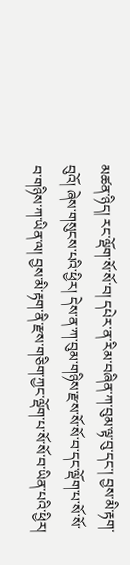མཚན་ཉིད། རང་ལྡོག་སོ་སོ་བ། དཔེར་ན་རིམ་བཞིན་ཀ་བུམ་ལྟ་བུ་དང་། བྱས་མི་རྟག་བུའོ། ཞེས་གསུངས་པའི་ཕྱིར། དེས་ན་ཀ་བུམ་གཉིས་རྫས་སོ་སོ་བ་དང་ལྡོག་པ་སོ་སོ་བ་གཉིས་ཀ་ཡིན་ལ། བྱས་མི་རྟག་ནི་རྫས་གཅིག་ཀྱང་ལྡོག་པ་སོ་སོ་བ་ཡིན་པའི་ཕྱིར།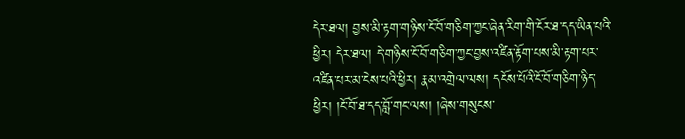དེར་ཐལ། བྱས་མི་རྟག་གཉིས་ངོ་བོ་གཅིག་ཀྱང་ཞེན་རིག་གི་ངོར་ཐ་དད་ཡིན་པའི་ཕྱིར། དེར་ཐལ། དེ་གཉིས་ངོ་བོ་གཅིག་ཀྱང་བྱས་འཛིན་རྟོག་པས་མི་རྟག་པར་འཛིན་པར་མ་ངེས་པའི་ཕྱིར། རྣམ་འགྲེལ་ལས། དངོས་པོའི་ངོ་བོ་གཅིག་ཉིད་ཕྱིར། །ངོ་བོ་ཐ་དད་བློ་གང་ལས། །ཞེས་གསུངས་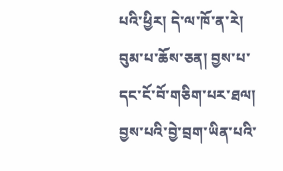པའི་ཕྱིར། དེ་ལ་ཁོ་ན་རེ། བུམ་པ་ཆོས་ཅན། བྱས་པ་དང་ངོ་བོ་གཅིག་པར་ཐལ། བྱས་པའི་བྱེ་བྲག་ཡིན་པའི་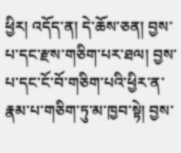ཕྱིར། འདོད་ན། དེ་ཆོས་ཅན། བྱས་པ་དང་རྫས་གཅིག་པར་ཐལ། བྱས་པ་དང་ངོ་བོ་གཅིག་པའི་ཕྱིར་ན་རྣམ་པ་གཅིག་ཏུ་མ་ཁྱབ་སྟེ། བྱས་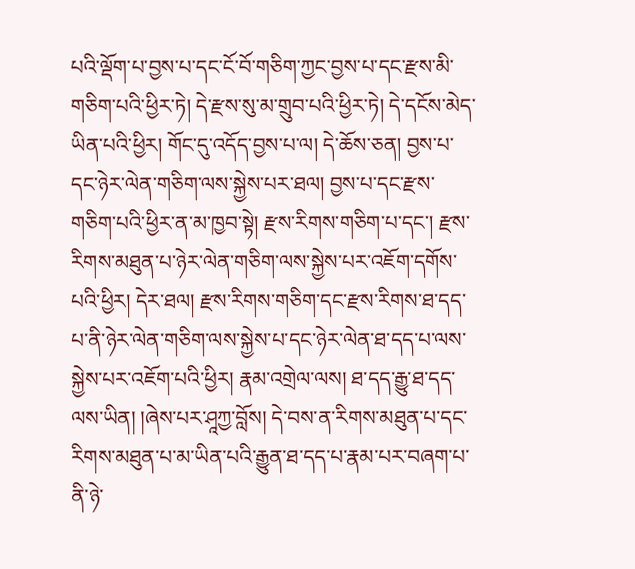པའི་ལྡོག་པ་བྱས་པ་དང་ངོ་བོ་གཅིག་ཀྱང་བྱས་པ་དང་རྫས་མི་གཅིག་པའི་ཕྱིར་ཏེ། དེ་རྫས་སུ་མ་གྲུབ་པའི་ཕྱིར་ཏེ། དེ་དངོས་མེད་ཡིན་པའི་ཕྱིར། གོང་དུ་འདོད་བྱས་པ་ལ། དེ་ཆོས་ཅན། བྱས་པ་དང་ཉེར་ལེན་གཅིག་ལས་སྐྱེས་པར་ཐལ། བྱས་པ་དང་རྫས་གཅིག་པའི་ཕྱིར་ན་མ་ཁྱབ་སྟེ། རྫས་རིགས་གཅིག་པ་དང་། རྫས་རིགས་མཐུན་པ་ཉེར་ལེན་གཅིག་ལས་སྐྱེས་པར་འཇོག་དགོས་པའི་ཕྱིར། དེར་ཐལ། རྫས་རིགས་གཅིག་དང་རྫས་རིགས་ཐ་དད་པ་ནི་ཉེར་ལེན་གཅིག་ལས་སྐྱེས་པ་དང་ཉེར་ལེན་ཐ་དད་པ་ལས་སྐྱེས་པར་འཇོག་པའི་ཕྱིར། རྣམ་འགྲེལ་ལས། ཐ་དད་རྒྱུ་ཐ་དད་ལས་ཡིན། །ཞེས་པར་ཤཱཀྱ་བློས། དེ་བས་ན་རིགས་མཐུན་པ་དང་རིགས་མཐུན་པ་མ་ཡིན་པའི་རྒྱུན་ཐ་དད་པ་རྣམ་པར་བཞག་པ་ནི་ཉེ་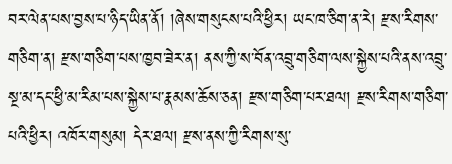བར་ལེན་པས་བྱས་པ་ཉིད་ཡིན་ནོ། །ཞེས་གསུངས་པའི་ཕྱིར། ཡང་ཁ་ཅིག་ན་རེ། རྫས་རིགས་གཅིག་ན། རྫས་གཅིག་པས་ཁྱབ་ཟེར་ན། ནས་ཀྱི་ས་བོན་འབྲུ་གཅིག་ལས་སྐྱེས་པའི་ནས་འབྲུ་སྔ་མ་དང་ཕྱི་མ་རིམ་པས་སྐྱེས་པ་རྣམས་ཆོས་ཅན། རྫས་གཅིག་པར་ཐལ། རྫས་རིགས་གཅིག་པའི་ཕྱིར། འཁོར་གསུམ། དེར་ཐལ། རྫས་ནས་ཀྱི་རིགས་སུ་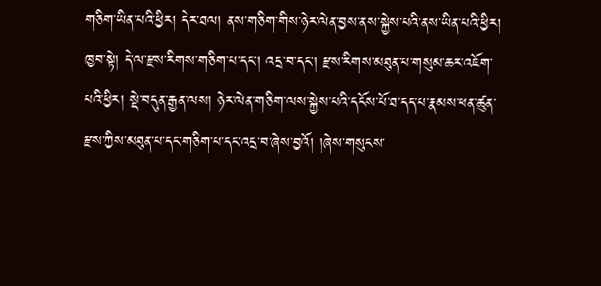གཅིག་ཡིན་པའི་ཕྱིར། དེར་ཐལ། ནས་གཅིག་གིས་ཉེར་ལེན་བྱས་ནས་སྐྱེས་པའི་ནས་ཡིན་པའི་ཕྱིར། ཁྱབ་སྟེ། དེ་ལ་རྫས་རིགས་གཅིག་པ་དང་། འདྲ་བ་དང་། རྫས་རིགས་མཐུན་པ་གསུམ་ཆར་འཇོག་པའི་ཕྱིར། སྡེ་བདུན་རྒྱན་ལས། ཉེར་ལེན་གཅིག་ལས་སྐྱེས་པའི་དངོས་པོ་ཐ་དད་པ་རྣམས་ཕན་ཚུན་རྫས་ཀྱིས་མཐུན་པ་དང་གཅིག་པ་དང་འདྲ་བ་ཞེས་བྱའོ། །ཞེས་གསུངས་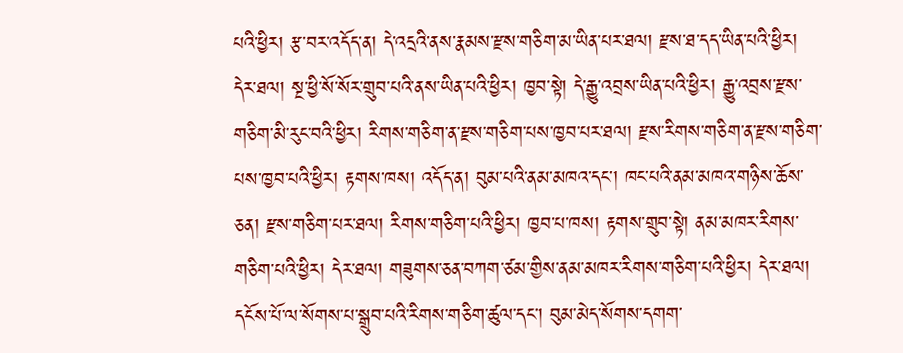པའི་ཕྱིར། རྩ་བར་འདོད་ན། དེ་འདྲའི་ནས་རྣམས་རྫས་གཅིག་མ་ཡིན་པར་ཐལ། རྫས་ཐ་དད་ཡིན་པའི་ཕྱིར། དེར་ཐལ། སྔ་ཕྱི་སོ་སོར་གྲུབ་པའི་ནས་ཡིན་པའི་ཕྱིར། ཁྱབ་སྟེ། དེ་རྒྱུ་འབྲས་ཡིན་པའི་ཕྱིར། རྒྱུ་འབྲས་རྫས་གཅིག་མི་རུང་བའི་ཕྱིར། རིགས་གཅིག་ན་རྫས་གཅིག་པས་ཁྱབ་པར་ཐལ། རྫས་རིགས་གཅིག་ན་རྫས་གཅིག་པས་ཁྱབ་པའི་ཕྱིར། རྟགས་ཁས། འདོད་ན། བུམ་པའི་ནམ་མཁའ་དང་། ཁང་པའི་ནམ་མཁའ་གཉིས་ཆོས་ཅན། རྫས་གཅིག་པར་ཐལ། རིགས་གཅིག་པའི་ཕྱིར། ཁྱབ་པ་ཁས། རྟགས་གྲུབ་སྟེ། ནམ་མཁར་རིགས་གཅིག་པའི་ཕྱིར། དེར་ཐལ། གཟུགས་ཅན་བཀག་ཙམ་གྱིས་ནམ་མཁར་རིགས་གཅིག་པའི་ཕྱིར། དེར་ཐལ། དངོས་པོ་ལ་སོགས་པ་སྒྲུབ་པའི་རིགས་གཅིག་ཚུལ་དང་། བུམ་མེད་སོགས་དགག་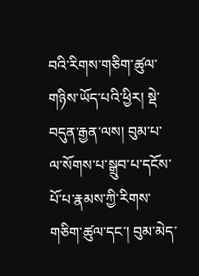བའི་རིགས་གཅིག་ཚུལ་གཉིས་ཡོད་པའི་ཕྱིར། སྡེ་བདུན་རྒྱན་ལས། བུམ་པ་ལ་སོགས་པ་སྒྲུབ་པ་དངོས་པོ་པ་རྣམས་ཀྱི་རིགས་གཅིག་ཚུལ་དང་། བུམ་མེད་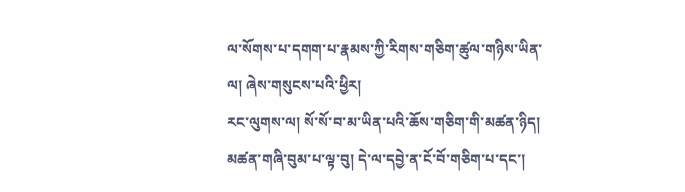ལ་སོགས་པ་དགག་པ་རྣམས་ཀྱི་རིགས་གཅིག་ཚུལ་གཉིས་ཡིན་ལ། ཞེས་གསུངས་པའི་ཕྱིར།
རང་ལུགས་ལ། སོ་སོ་བ་མ་ཡིན་པའི་ཆོས་གཅིག་གི་མཚན་ཉིད། མཚན་གཞི་བུམ་པ་ལྟ་བུ། དེ་ལ་དབྱེ་ན་ངོ་བོ་གཅིག་པ་དང་།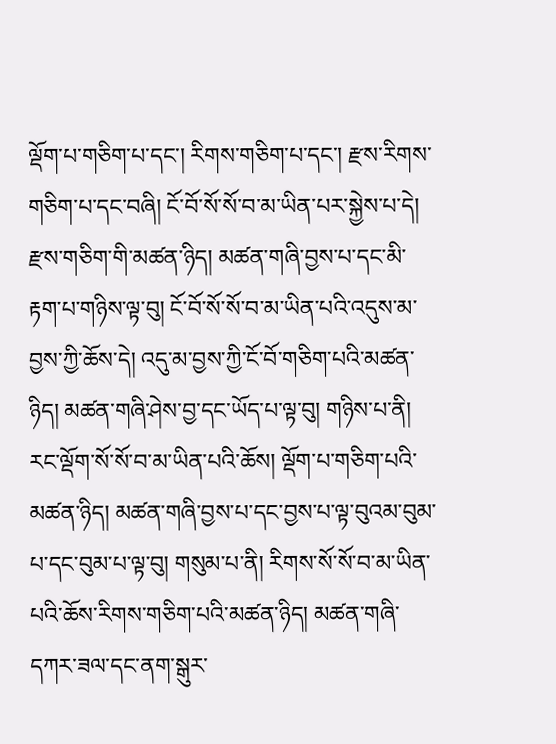ལྡོག་པ་གཅིག་པ་དང་། རིགས་གཅིག་པ་དང་། རྫས་རིགས་གཅིག་པ་དང་བཞི། ངོ་བོ་སོ་སོ་བ་མ་ཡིན་པར་སྐྱེས་པ་དེ། རྫས་གཅིག་གི་མཚན་ཉིད། མཚན་གཞི་བྱས་པ་དང་མི་རྟག་པ་གཉིས་ལྟ་བུ། ངོ་བོ་སོ་སོ་བ་མ་ཡིན་པའི་འདུས་མ་བྱས་ཀྱི་ཆོས་དེ། འདུ་མ་བྱས་ཀྱི་ངོ་བོ་གཅིག་པའི་མཚན་ཉིད། མཚན་གཞི་ཤེས་བྱ་དང་ཡོད་པ་ལྟ་བུ། གཉིས་པ་ནི། རང་ལྡོག་སོ་སོ་བ་མ་ཡིན་པའི་ཆོས། ལྡོག་པ་གཅིག་པའི་མཚན་ཉིད། མཚན་གཞི་བྱས་པ་དང་བྱས་པ་ལྟ་བུའམ་བུམ་པ་དང་བུམ་པ་ལྟ་བུ། གསུམ་པ་ནི། རིགས་སོ་སོ་བ་མ་ཡིན་པའི་ཆོས་རིགས་གཅིག་པའི་མཚན་ཉིད། མཚན་གཞི་དཀར་ཟལ་དང་ནག་སྒུར་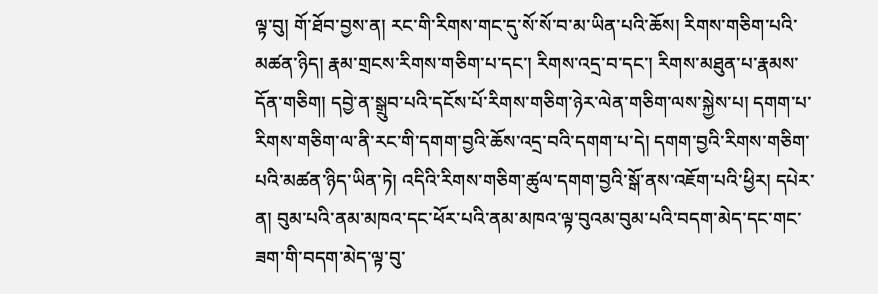ལྟ་བུ། གོ་ཐོབ་བྱས་ན། རང་གི་རིགས་གང་དུ་སོ་སོ་བ་མ་ཡིན་པའི་ཆོས། རིགས་གཅིག་པའི་མཚན་ཉིད། རྣམ་གྲངས་རིགས་གཅིག་པ་དང་། རིགས་འདྲ་བ་དང་། རིགས་མཐུན་པ་རྣམས་དོན་གཅིག། དབྱེ་ན་སྒྲུབ་པའི་དངོས་པོ་རིགས་གཅིག་ཉེར་ལེན་གཅིག་ལས་སྐྱེས་པ། དགག་པ་རིགས་གཅིག་ལ་ནི་རང་གི་དགག་བྱའི་ཆོས་འདྲ་བའི་དགག་པ་དེ། དགག་བྱའི་རིགས་གཅིག་པའི་མཚན་ཉིད་ཡིན་ཏེ། འདིའི་རིགས་གཅིག་ཚུལ་དགག་བྱའི་སྒོ་ནས་འཇོག་པའི་ཕྱིར། དཔེར་ན། བུམ་པའི་ནམ་མཁའ་དང་ཕོར་པའི་ནམ་མཁའ་ལྟ་བུའམ་བུམ་པའི་བདག་མེད་དང་གང་ཟག་གི་བདག་མེད་ལྟ་བུ་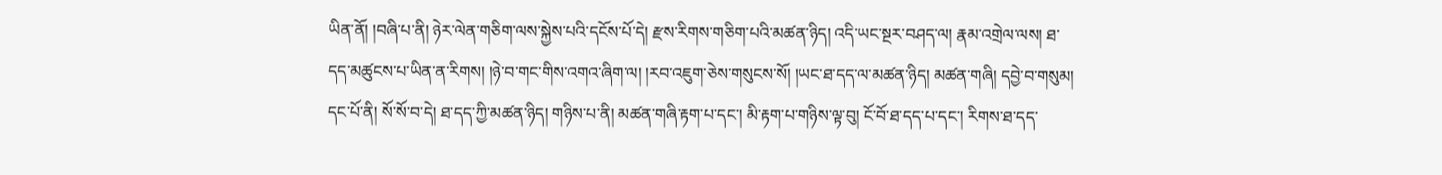ཡིན་ནོ། །བཞི་པ་ནི། ཉེར་ལེན་གཅིག་ལས་སྐྱེས་པའི་དངོས་པོ་དེ། རྫས་རིགས་གཅིག་པའི་མཚན་ཉིད། འདི་ཡང་སྔར་བཤད་ལ། རྣམ་འགྲེལ་ལས། ཐ་དད་མཚུངས་པ་ཡིན་ན་རིགས། །ཉེ་བ་གང་གིས་འགའ་ཞིག་ལ། །རབ་འཇུག་ཅེས་གསུངས་སོ། །ཡང་ཐ་དད་ལ་མཚན་ཉིད། མཚན་གཞི། དབྱེ་བ་གསུམ། དང་པོ་ནི། སོ་སོ་བ་དེ། ཐ་དད་ཀྱི་མཚན་ཉིད། གཉིས་པ་ནི། མཚན་གཞི་རྟག་པ་དང་། མི་རྟག་པ་གཉིས་ལྟ་བུ། ངོ་བོ་ཐ་དད་པ་དང་། རིགས་ཐ་དད་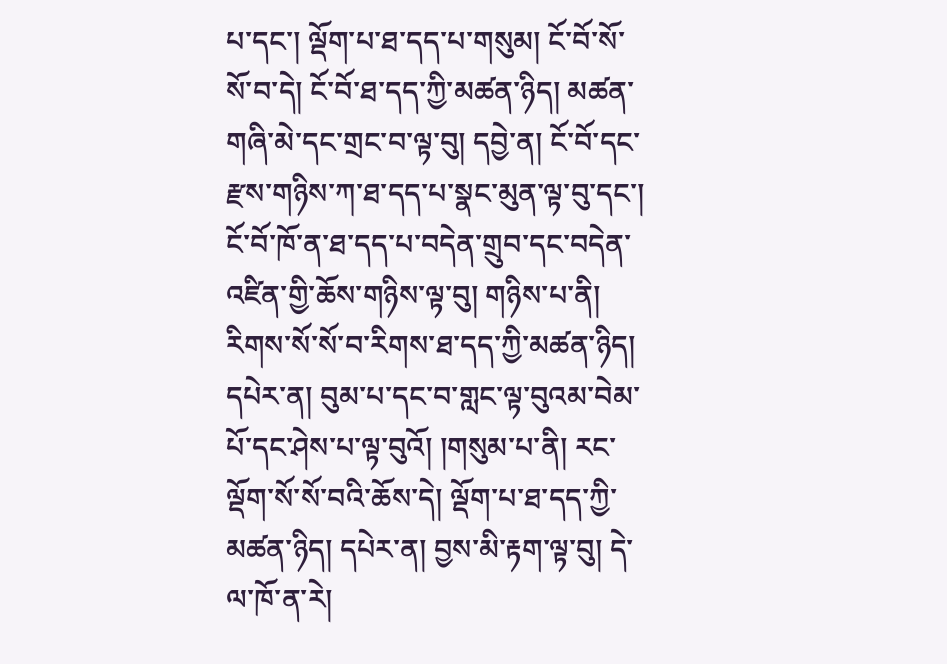པ་དང་། ལྡོག་པ་ཐ་དད་པ་གསུམ། ངོ་བོ་སོ་སོ་བ་དེ། ངོ་བོ་ཐ་དད་ཀྱི་མཚན་ཉིད། མཚན་གཞི་མེ་དང་གྲང་བ་ལྟ་བུ། དབྱེ་ན། ངོ་བོ་དང་རྫས་གཉིས་ཀ་ཐ་དད་པ་སྣང་མུན་ལྟ་བུ་དང་། ངོ་བོ་ཁོ་ན་ཐ་དད་པ་བདེན་གྲུབ་དང་བདེན་འཛིན་གྱི་ཆོས་གཉིས་ལྟ་བུ། གཉིས་པ་ནི། རིགས་སོ་སོ་བ་རིགས་ཐ་དད་ཀྱི་མཚན་ཉིད། དཔེར་ན། བུམ་པ་དང་བ་གླང་ལྟ་བུའམ་བེམ་པོ་དང་ཤེས་པ་ལྟ་བུའོ། །གསུམ་པ་ནི། རང་ལྡོག་སོ་སོ་བའི་ཆོས་དེ། ལྡོག་པ་ཐ་དད་ཀྱི་མཚན་ཉིད། དཔེར་ན། བྱས་མི་རྟག་ལྟ་བུ། དེ་ལ་ཁོ་ན་རེ།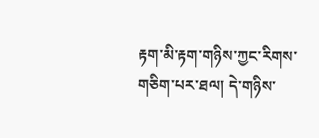རྟག་མི་རྟག་གཉིས་ཀྱང་རིགས་གཅིག་པར་ཐལ། དེ་གཉིས་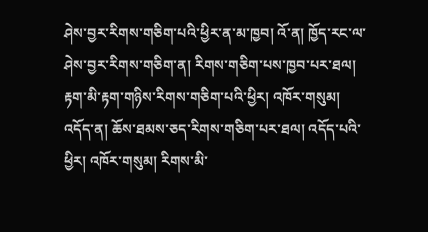ཤེས་བྱར་རིགས་གཅིག་པའི་ཕྱིར་ན་མ་ཁྱབ། འོ་ན། ཁྱོད་རང་ལ་ཤེས་བྱར་རིགས་གཅིག་ན། རིགས་གཅིག་པས་ཁྱབ་པར་ཐལ། རྟག་མི་རྟག་གཉིས་རིགས་གཅིག་པའི་ཕྱིར། འཁོར་གསུམ། འདོད་ན། ཆོས་ཐམས་ཅད་རིགས་གཅིག་པར་ཐལ། འདོད་པའི་ཕྱིར། འཁོར་གསུམ། རིགས་མི་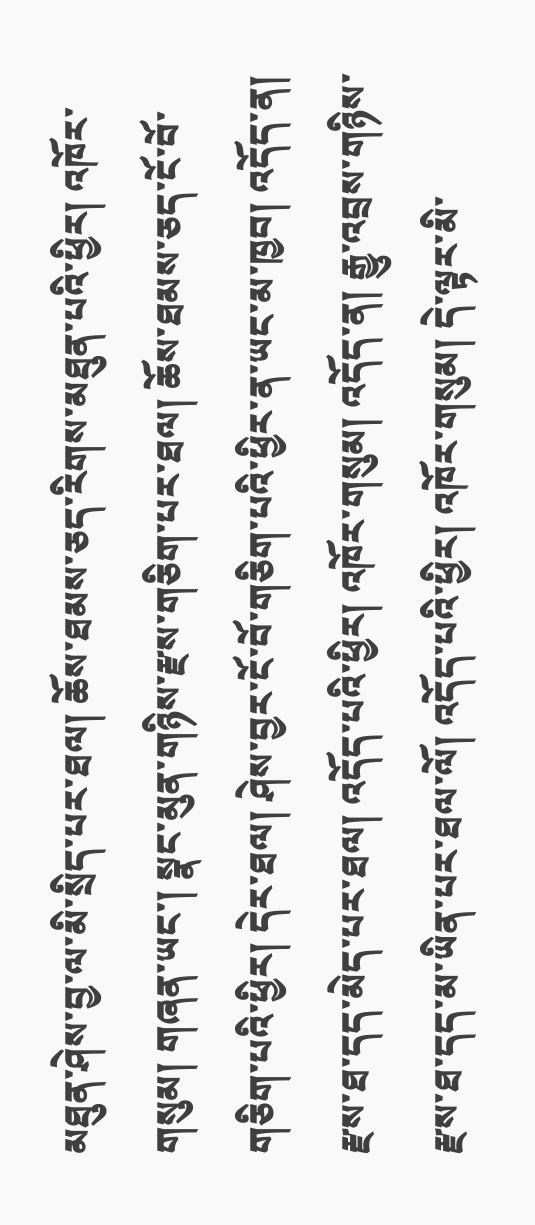མཐུན་ཤེས་བྱ་ལ་མི་སྲིད་པར་ཐལ། ཆོས་ཐམས་ཅད་རིགས་མཐུན་པའི་ཕྱིར། འཁོར་གསུམ། གཞན་ཡང་། སྣང་མུན་གཉིས་རྫས་གཅིག་པར་ཐལ། ཆོས་ཐམས་ཅད་ངོ་བོ་གཅིག་པའི་ཕྱིར། དེར་ཐལ། ཤེས་བྱར་ངོ་བོ་གཅིག་པའི་ཕྱིར་ན་ཡང་མ་ཁྱབ། འདོད་ན། རྫས་ཐ་དད་མེད་པར་ཐལ། འདོད་པའི་ཕྱིར། འཁོར་གསུམ། འདོད་ན། རྒྱུ་འབྲས་གཉིས་རྫས་ཐ་དད་མ་ཡིན་པར་ཐལ་ལོ། འདོད་པའི་ཕྱིར། འཁོར་གསུམ། དེ་ལྟར་མི་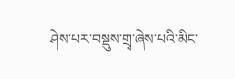ཤེས་པར་བསྡུས་གྲྭ་ཞེས་པའི་མིང་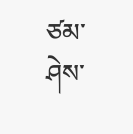ཙམ་ཤེས་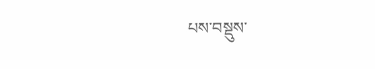པས་བསྡུས་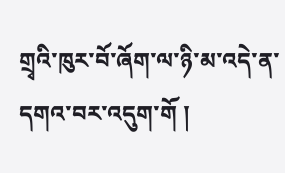གྲྭའི་ཁུར་བོ་ཞོག་ལ་ཉི་མ་འདེ་ན་དགའ་བར་འདུག་གོ །